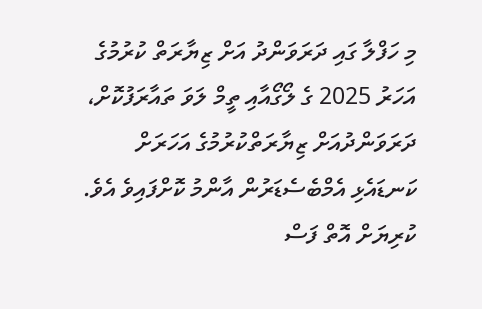މި ހަފްލާ ގައި ދަރަވަންދު އަށް ޒިޔާރަތް ކުރުމުގެ އަހަރު 2025 ގެ ލޯގޯއާއި ތީމް ލަވަ ތައާރަފުކޮށް، ދަރަވަންދުއަށް ޒިޔާރަތްކުރުމުގެ އަހަރަށް ކަނޑައެޅި އެމްބެސެޑަރުން އާންމު ކޮށްފައިވެ އެވެ.
ކުރިޔަށް އޮތް ފަސް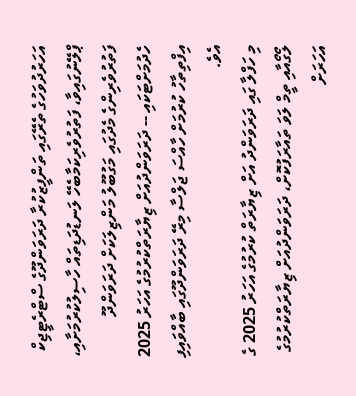އަހަރުދުވަހުގެ ތެރޭގައި ތަންފީޒުކުރާ ދަރަވަންދޫގެ ސްޓްރެޓީޖިކް ޕްލޭނުގައިވާ، ފަތުރުވެރިކަމާބެހޭ ލަނޑުދަޑިތައް ހާސިލުކުރުމަށާއި، ފަތުރުވެރިންގެ މެދުގައި މަގުބޫލު މަންޒިލަކަށް ދަރަވަންދޫ ހެދުމަށްޓަކައި -- ދަރަވަންދުއަށް ޒިޔާރަތްކުރުމުގެ އަހަރު 2025 އިފްތިތާހު ކުރުމަށް ހާއްސަ ޖަލްސާ މިރޭ ދަރަވަންދޫގައި ބާއްވައިފި އެވެ.
މި ހަފްލާ ގައި ދަރަވަންދު އަށް ޒިޔާރަތް ކުރުމުގެ އަހަރު 2025 ގެ ލޯގޯއާއި ތީމް ލަވަ ތައާރަފުކޮށް، ދަރަވަންދުއަށް ޒިޔާރަތްކުރުމުގެ އަހަރަށް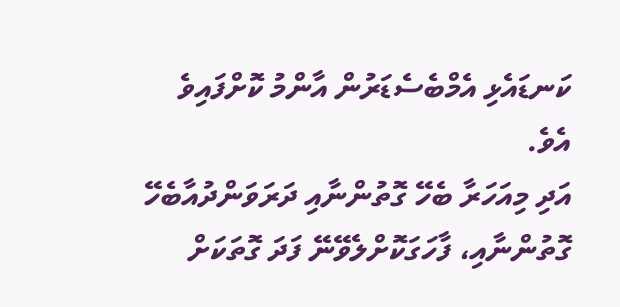ކަނޑައެޅި އެމްބެސެޑަރުން އާންމު ކޮށްފައިވެ އެވެ.
އަދި މިއަހަރާ ބެހޭ ގޮތުންނާއި ދަރަވަންދުއާބެހޭ ގޮތުންނާއި، ފާހަގަކޮށްލެވޭނޭ ފަދަ ގޮތަކަށް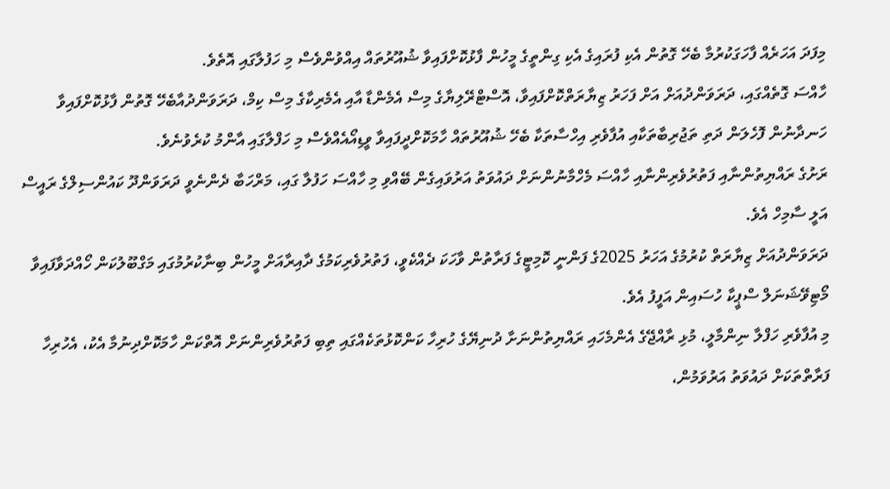މިފަދަ އަހަރެއް ފާހަގަކުރުމާ ބެހޭ ގޮތުން އެކި ފުރައިގެ އެކި ގިންތީގެ މީހުން ފާޅުކޮށްފައިވާ ޝުއޫރުތައް އިއްވުންވެސް މި ހަފުލާގައި އޮތެވެ.
ހާއްސަ ގޮތެއްގައި، ދަރަވަންދުއަށް އަށް ފަހަރު ޒިޔާރަތްކޮށްފައިވާ، އޮސްޓްރޭލިޔާގެ މިސް އެމެންޑާ އާއި އެމެރިކާގެ މިސް ކިމް، ދަރަވަންދުއާބެހޭ ގޮތުން ފާޅުކޮށްފައިވާ ހަނދާނުން ފޮހެލަން ދަތި ތަޖުރިބާތަކާއި އުފާވެރި އިހްސާތަކާ ބެހޭ ޝުއޫރުތައް ހާމަކޮށްދީފައިވާ ވީޑިއޯއެއްވެސް މި ހަފްލާގައި އާންމު ކުރެވުނެވެ.
ރަށުގެ ރައްޔިތުންނާއި ފަތުރުވެރިންނާއި ހާއްސަ މެހްމާނުންނަށް ދައުވަތު އަރުވައިގެން ބޭއްވި މި ހާއްސަ ހަފުލާ ގައި، މަރްހަބާ ދެންނެވީ ދަރަވަންދޫ ކައުންސިލްގެ ރައީސް އަލީ ސާމިހް އެވެ.
ދަރަވަންދުއަށް ޒިޔާރަތް ކުރުމުގެ އަހަރު 2025ގެ ފަންނީ ކޮމިޓީގެ ފަރާތުން ވާހަކަ ދެއްކެވީ، ފަތުރުވެރިކަމުގެ ދާއިރާއަށް މީހުން ބިނާކުރުމުގައި މަގްބޫލުކަން ހޯއްދަވާފައިވާ މޯޓިވޭޝަނަލް ސްޕީކާ ހުސައިން އަފީފު އެވެ.
މި އުފާވެރި ހަފްލާ ނިންމާލީ، މުޅި ރާއްޖޭގެ އެންމެހައި ރައްޔިތުންނަށާ ދުނިޔޭގެ ހުރިހާ ކަންކޮޅުތަކެއްގައި ތިބި ފަތުރުވެރިންނަށް އޮތްކަން ހާމަކޮށްދިނުމާ އެކު، އެހުރިހާ ފަރާތްތަކަށް ދައުވަތު އަރުވަމުން،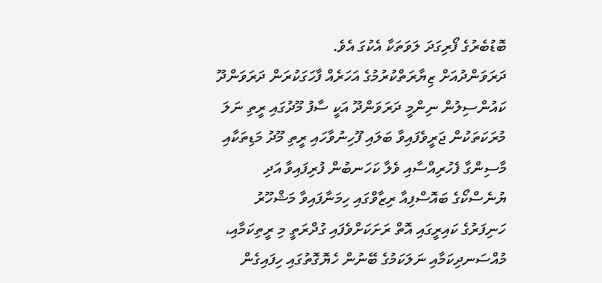ބޮޑުބެރުގެ ފޯރިގަދަ ލަވަތަކާ އެކުގަ އެވެ.
ދަރަވަންދުއަށް ޒިޔާރަތްކުރުމުގެ އަހަރެއް ފާހަގަކުރަން ދަރަވަންދޫ ކައުންސިލުން ނިންމީ ދަރަވަންދޫ އަކީ ސާފު މޫދުގައި ރީތި ނަލަ މުރަކަތަކުން ޖަރީވެފައިވާ ބަލައި ފޫހިނުވާހައި ރީތި މޫދު މަޑިތަކާއި މާސިންގާ ފެހުރިއްސާއި ވެލާ ކަހަނބުން ފުރިފައިވާ އަދި ޔުނެސްކޯގެ ބައޮސްފިއާ ރިޒާވްގައި ހިމަނާފައިވާ މަޝްހޫރު ހަނިފަރުގެ ކައިރީގައި އޮތް ރަށަކަށްވެފައި ގުދްރަތީ މި ރީތިކަމާއި، މުއްސަނދިކަމާއި ނަލަކަމުގެ ބޭނުން ހެޔޮގޮތުގައި ހިފައިގެން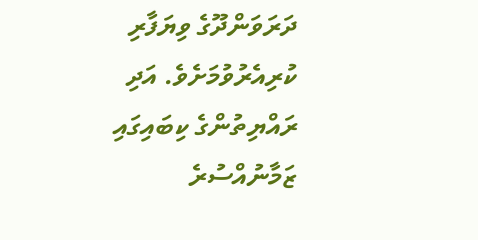ދަރަވަންދޫގެ ވިޔަފާރި ކުރިއެރުވުމަށެވެ. އަދި ރައްޔިތުންގެ ކިބައިގައި ޒަމާނުއްސުރެ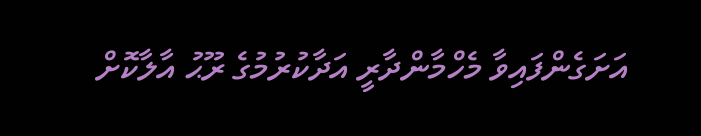އަށަގެންފައިވާ މެހްމާންދާރީ އަދާކުރުމުގެ ރޫޙު އާލާކޮށް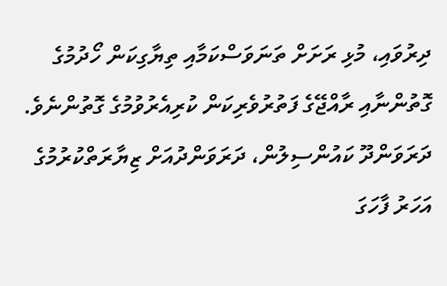ދިރުވައި، މުޅި ރަށަށް ތަނަވަސްކަމާއި ތިޔާގިކަން ހޯދުމުގެ ގޮތުންނާއި ރާއްޖޭގެ ފަތުރުވެރިކަން ކުރިއެރުވުމުގެ ގޮތުންނެވެ.
ދަރަވަންދޫ ކައުންސިލުން، ދަރަވަންދުއަށް ޒިޔާރަތްކުރުމުގެ އަހަރު ފާހަގަ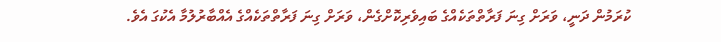ކުރަމުން ދަނީ، ވަރަށް ގިނަ ފަރާތްތަކެއްގެ ބައިވެރިކޮށްގެން، ވަރަށް ގިނަ ފަރާތްތަކެއްގެ އެއްބާރުލުމާ އެކުގަ އެވެ.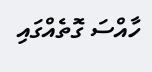ހާއްސަ ގޮތެއްގައި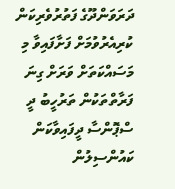ދަރަވަންދޫގެ ފަތުރުވެރިކަން ކުރިއެރުވުމަށް ފަށާފައިވާ މި މަސައްކަތަށް ވަރަށް ގިނަ ފަރާތްތަކުން ތަރުހީބު ދީ ސްޕޮންސާ ދީފައިވާކަން ކައުންސިލުން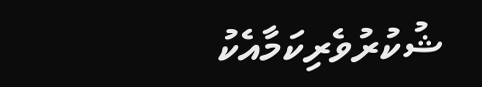ޝުކުރުވެރިކަމާއެކު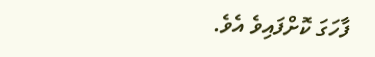ފާހަގަ ކޮށްފައިވެ އެވެ.